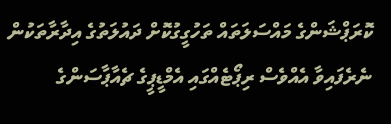ކޮރަޕްޝަންގެ މައްސަލަތައް ތަހުގީގުކޮށް ދައުލަތުގެ އިދާރާތަކުން ނެރެފައިވާ އެއްވެސް ރިޕޯޓެއްގައި އެމްޑީޕީގެ ޗެއާޕާސަންގެ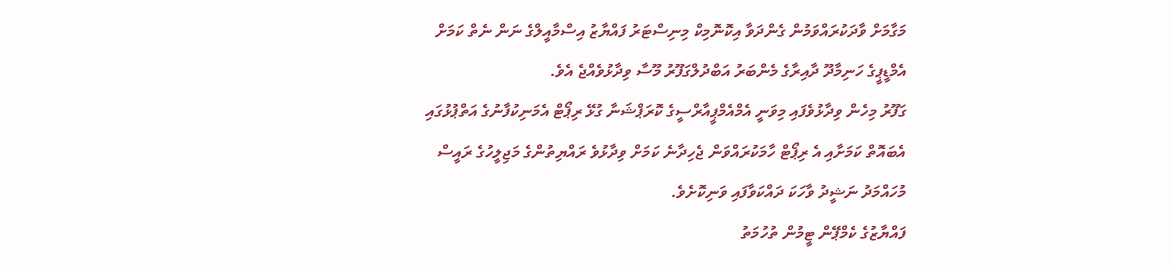މަގާމަށް ވާދަކުރައްވަމުން ގެންދަވާ އިކޮނޮމިކް މިނިސްޓަރު ފައްޔާޒު އިސްމާއީލްގެ ނަން ނެތް ކަމަށް އެމްޑީޕީގެ ހަނިމާދޫ ދާއިރާގެ މެންބަރު އަބްދުލްގަފޫރު މޫސާ ވިދާޅުވެއްޖެ އެވެ.
ގަފޫރު މިހެން ވިދާޅުވެފައި މިވަނީ އެމްއެމްޕީއާރްސީގެ ކޮރަޕްޝަނާ ގުޅޭ ރިޕޯޓް އެމަނިކުފާނުގެ އަތްޕުޅުގައި އެބައޮތް ކަމަށާއި އެ ރިޕޯޓް ހާމަކުރައްވަން ޖެހިދާނެ ކަމަށް ވިދާޅުވެ ރައްޔިތުންގެ މަޖިލީހުގެ ރައީސް މުހައްމަދު ނަޝީދު ވާހަކަ ދައްކަވާފައި ވަނިކޮށެވެ.
ފައްޔާޒުގެ ކެމްޕޭން ޓީމުން ތުހުމަތު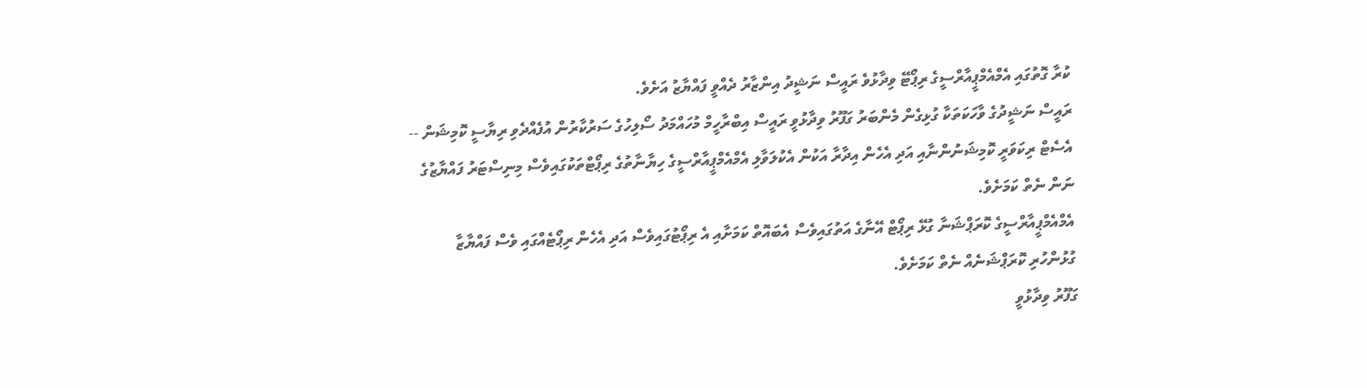ކުރާ ގޮތުގައި އެމްއެމްޕީއާރްސީގެ ރިޕޯޓޭ ވިދާޅުވެ ރައީސް ނަޝީދު އިންޒާރު ދެއްވީ ފައްޔާޒު އަށެވެ.
ރައީސް ނަޝީދުގެ ވާހަކަތަކާ ގުޅިގެން މެންބަރު ގަފޫރު ވިދާޅުވީ ރައީސް އިބްރާހީމް މުހައްމަދު ސޯލިހުގެ ސަރުކާރުން އުފެއްދެވި ރިޔާސީ ކޮމިޝަން -- އެސެޓް ރިކަވަރީ ކޮމިޝަނުންނާއި އަދި އެހެން އިދާރާ އަކުން އެކުލަވާލި އެމްއެމްޕީއާރްސީގެ ހިޔާނާތުގެ ރިޕޯޓްތަކުގައިވެސް މިނިސްޓަރު ފައްޔާޒުގެ ނަން ނެތް ކަމަށެވެ.
އެމްއެމްޕީއާރްސީގެ ކޮރަޕްޝަނާ ގުޅޭ ރިޕޯޓް އޭނާގެ އަތުގައިވެސް އެބައޮތް ކަމަށާއި އެ ރިޕޯޓުގައިވެސް އަދި އެހެން ރިޕޯޓެއްގައި ވެސް ފައްޔާޒާ ގުޅުންހުރި ކޮރަޕްޝަނެއް ނެތް ކަމަށެވެ.
ގަފޫރު ވިދާޅުވީ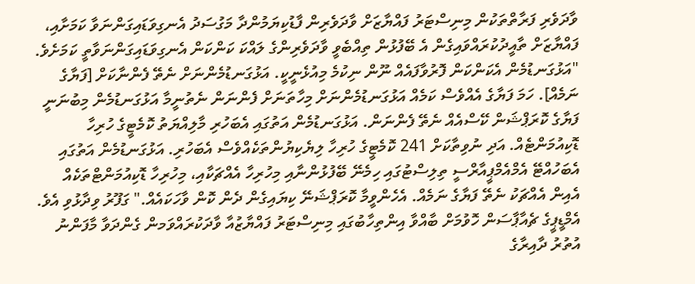ވާދަވެރި ފަރާތްތަކުން މިނިސްޓަރު ފައްޔާޒަށް ވާދަވެރިން ފާޑުކިޔަމުންދާ މަގުސަދު އެނގިވަޑައިގަންނަވާ ކަމަށާއި، ފައްޔާޒަށް ތާއީދުކުރައްވައިގެން އެ ބޭފުޅުން ތިއްބެވީ ވާދަވެރިންގެ ލައްކަ ކަންކަން އެނގިވަޑައިގަންނަވާތީ ކަމަށެވެ.
"އަޅުގަނޑުމެން އެކަންކަން ފޮރުވާފައެއް ނޫން ނިކުމެ މިއުޅެނީކީ. އަޅުގަނޑުމެންނަށް ނެތޭ ފެންނާކަށް [ފަޔާގެ ނަމެއް]. ހަމަ ފަޔާގެ އެއްވެސް ކަމެއް އަޅުގަނޑުމެންނަށް މިހާތަނަށް ފެންނަން ނެތުނީމާ އަޅުގަނޑުމެން މިބުނަނީ ފަޔާގެ ކޮރަޕްޝަން ކޭސްއެއް ނެތޭ ފެންނަން. އަޅުގަނޑުމެން އަތުގައި އެބަހުރި މާލިއްޔަތު ކޮމެޓީގެ ހުރިހާ ޑޮކިއުމަންޓެއް. އަދި ނުވިތާކަށް 241 ކޮމެޓީގެ ހުރިހާ ލިޔެކިޔުންތަކެއްވެސް އެބަހުރި. އަޅުގަނޑުމެން އަތުގައި އެބަހުއްޓޭ އެމްއެމްޕީއާރްސީ ތިލިސްޓުގައި ހިމެނޭ ބޭފުޅުންނާއި މިހުރިހާ އެއްޗަކާއި، މިހުރިހާ ޑޮކިއުމަންޓްތަކެއް އެއިން އެއްޗަކު ނެތޭ ފަޔާގެ ނަމެއް. އެހެންވީމާ ކޮރަޕްޝަނޭ ކިޔައިގެން ދެން ކޮން ވާހަކައެއް." ގަފޫރު ވިދާޅުވި އެވެ.
އެމްޑީޕީގެ ޗެއާޕާސަން ހޮވުމަށް ބާއްވާ އިންތިހާބުގައި މިނިސްޓަރު ފައްޔާޒުއާ ވާދަކުރައްވަމން ގެންދަވާ މާފަންނު އުތުރު ދާއިރާގެ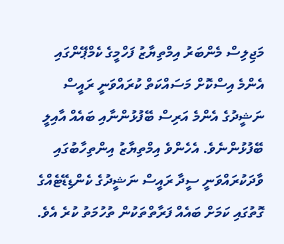މަޖިލިސް މެންބަރު އިމްތިޔާޒު ފަހްމީގެ ކެމްޕޭންގައި އެންމެ އިސްކޮށް މަސައްކަތް ކުރައްވަނީ ރައީސް ނަޝީދުގެ އެންމެ އަރިސް ބޭފުޅުންނާއި ބައެއް އާއިލީ ބޭފުޅުންނެވެ. އެހެންވެ އިމްތިޔާޒު އިންތިހާބުގައި ވާދަކުރައްވަނީ ސީދާ ރައީސް ނަޝީދުގެ ކެންޑިޑޭޓެއްގެ ގޮތުގައި ކަމަށް ބައެއް ފަރާތްތަކުން ތުހުމަތު ކުރެ އެވެ.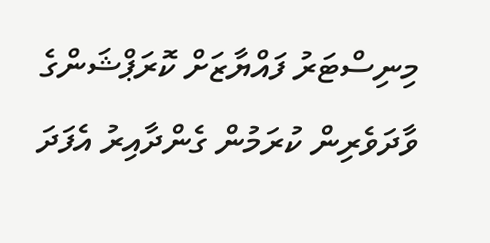މިނިސްޓަރު ފައްޔާޒަށް ކޮރަޕްޝަންގެ ވާދަވެރިން ކުރަމުން ގެންދާއިރު އެފަދަ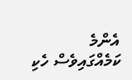އެންމެ ކަމެއްގައިވެސް ހެކި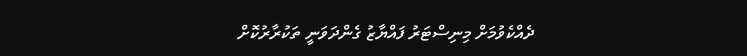ދެއްކެވުމަށް މިނިސްޓަރު ފައްޔާޒު ގެންދަވަނީ ތަކުރާރުކޮށް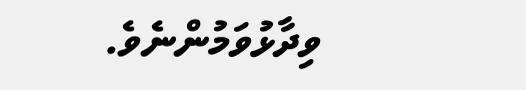ވިދާޅުވަމުންނެވެ.